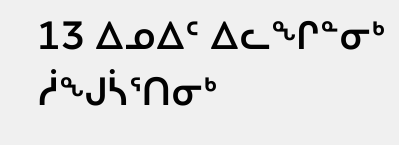13 ᐃᓄᐃᑦ ᐃᓚᖏᓐᓂᒃ ᓲᖑᓵᕐᑎᓂᒃ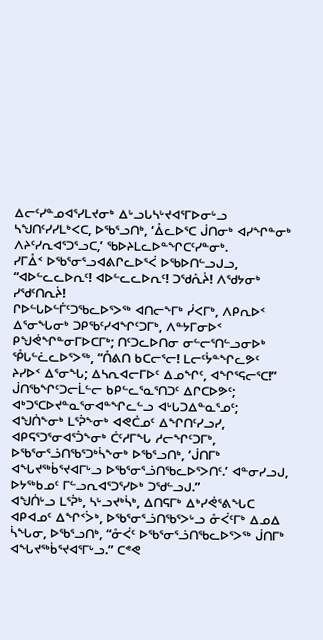ᐃᓕᑦᓯᓐᓄᐊᕐᓯᒪᔪᓂᒃ ᐃᒡᓗᒐᓴᒡᔪᐊᕐᒥᐅᓂᒡᓗ ᓴᖑᑎᑦᓯᓯᒪᒃᐸᑕ, ᐅᖃᕐᓗᑎᒃ, ‘ᐂᓚᐅᕐᑕ ᒎᑎᓂᒃ ᐊᓯᖏᓐᓂᒃ ᐱᔨᑦᓯᕆᐊᕐᑐᕐᓗᑕ,’ ᖃᐅᔨᒪᓚᐅᓐᖏᑕᑦᓯᓐᓂᒃ.
ᓯᒥᐂᑉ ᐅᖃᕐᓂᕐᓗᐊᕕᒋᓚᐅᕐᐹ ᐅᖃᐅᑎᓪᓗᒍᓗ, “ᐊᐅᓪᓚᓚᐅᕆᑦ! ᐊᐅᓪᓚᓚᐅᕆᑦ! ᑐᖁᕅᔩ! ᐱᖁᔭᓂᒃ ᓯᖁᑦᑎᕆᔩ!
ᒋᐅᓪᒐᐅᓪᒦᑦᑐᖃᓚᐅᕐᐳᖅ ᐊᑎᓕᖕᒥᒃ ᓰᐸᒥᒃ, ᐱᑭᕆᐅᑉ ᐃᕐᓂᖓᓂᒃ ᑐᑭᖃᑦᓯᐊᖏᑦᑐᒥᒃ, ᐱᓐᔭᒥᓂᐅᑉ ᑭᖑᕚᖏᓐᓂᒥᐅᑕᒥᒃ; ᑎᑦᑐᓚᐅᑎᓂ ᓂᓪᓕᕐᑎᓪᓗᓂᐅᒃ ᕾᒐᓪᓛᓚᐅᕐᐳᖅ, “ᑍᕕᑎ ᑲᑕᓕᕐᓕ! ᒪᓕᑦᔮᓐᖏᓚᕗᑦ ᔨᓯᐅᑉ ᐃᕐᓂᖓ; ᐃᓴᕆᐊᓕᒥᐅᑦ ᐃᓄᖏᑦ, ᐊᖏᕐᕋᓕᕐᑕ!”
ᒎᑎᖃᖏᑦᑐᓕᒫᓪᓕ ᑲᑭᓪᓚᕐᓇᕐᑎᑐᑦ ᐃᒋᑕᐅᕗᑦ; ᐊᒃᑐᕐᑕᐅᔪᓐᓇᕐᓂᐊᓐᖏᓚᓪᓗ ᐊᒡᒐᑐᐃᓐᓇᕐᓄᑦ;
ᐊᖑᑏᖕᓂᒃ ᒪᕐᕉᖕᓂᒃ ᐊᕙᑖᓄᑦ ᐃᖏᑎᑦᓯᓗᓯ, ᐊᑭᕋᕐᑐᕐᓂᐊᕐᑑᖕᓂᒃ ᑖᑦᓱᒥᖓ ᓱᓕᖏᑦᑐᒥᒃ, ᐅᖃᕐᓂᕐᓘᑎᖃᕐᑐᒃᓵᖕᓂᒃ ᐅᖃᕐᓗᑎᒃ, ‘ᒎᑎᒥᒃ ᐊᖓᔪᖅᑳᕐᔪᐊᒥᒡᓗ ᐅᖃᕐᓂᕐᓘᑎᖃᓚᐅᕐᐳᑎᑦ.’ ᐊᓐᓂᓯᓗᒍ, ᐅᔭᖅᑲᓄᑦ ᒥᓪᓗᕆᐊᕐᑐᕐᓯᐅᒃ ᑐᖁᓪᓗᒍ.”
ᐊᖑᑏᒡᓗ ᒪᕐᕉᒃ, ᓴᒡᓗᔪᒃᓵᒃ, ᐃᑎᕋᒥᒃ ᐃᒃᓯᕚᕐᕕᖓᑕ ᐊᑭᐊᓄᑦ ᐃᖏᑉᐴᒃ, ᐅᖃᕐᓂᕐᓘᑎᖃᕐᐳᒡᓗ ᓁᐹᑦᒥᒃ ᐃᓄᐃ ᓵᖓᓂ, ᐅᖃᕐᓗᑎᒃ, “ᓁᐹᑦ ᐅᖃᕐᓂᕐᓘᑎᖃᓚᐅᕐᐳᖅ ᒎᑎᒥᒃ ᐊᖓᔪᖅᑳᕐᔪᐊᕐᒥᒡᓗ.” ᑕᕝᕙ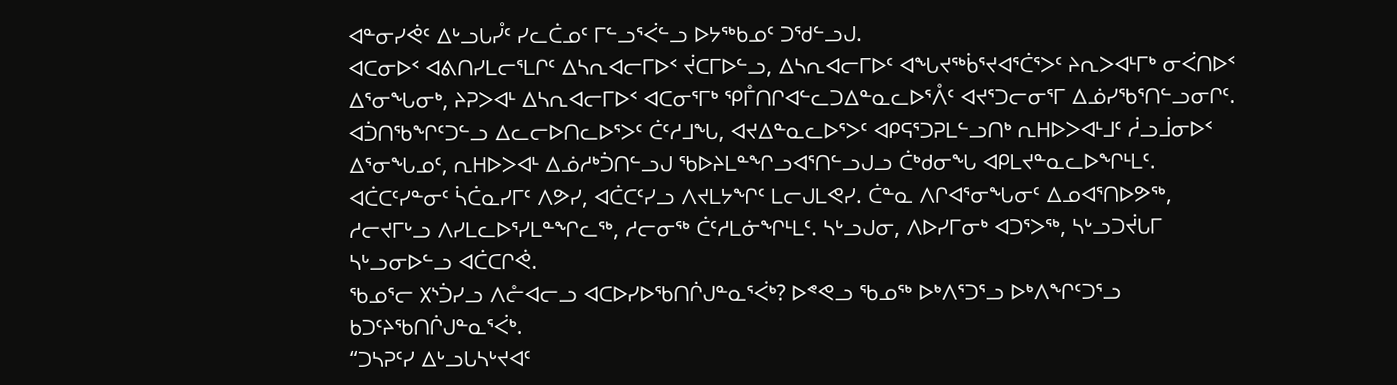ᐊᓐᓂᓯᕚᑦ ᐃᒡᓗᒐᓮᑦ ᓯᓚᑖᓄᑦ ᒥᓪᓗᕐᐹᓪᓗ ᐅᔭᖅᑲᓄᑦ ᑐᖁᓪᓗᒍ.
ᐊᑕᓂᐅᑉ ᐊᕕᑎᓯᒪᓕᕐᒪᒋᑦ ᐃᓴᕆᐊᓕᒥᐅᑉ ᔫᑕᒥᐅᓪᓗ, ᐃᓴᕆᐊᓕᒥᐅᑦ ᐊᖓᔪᖅᑳᕐᔪᐊᕐᑖᕐᐳᑦ ᔨᕆᐳᐊᒻᒥᒃ ᓂᐹᑎᐅᑉ ᐃᕐᓂᖓᓂᒃ, ᔨᕈᐳᐊᒻ ᐃᓴᕆᐊᓕᒥᐅᑉ ᐊᑕᓂᕐᒥᒃ ᕿᒤᑎᒋᐊᓪᓚᑐᐃᓐᓇᓚᐅᕐᐰᑦ ᐊᔪᕐᑐᓕᓂᕐᒥ ᐃᓅᓯᖃᕐᑎᓪᓗᓂᒋᑦ.
ᐊᑑᑎᖃᖏᑦᑐᓪᓗ ᐃᓚᓕᐅᑎᓚᐅᕐᐳᑦ ᑖᑦᓱᒧᖓ, ᐊᔪᐃᓐᓇᓚᐅᕐᐳᑦ ᐊᑭᕋᕐᑐᕈᒪᓪᓗᑎᒃ ᕆᕼᐅᐳᐊᒻᒧᑦ ᓲᓗᒨᓂᐅᑉ ᐃᕐᓂᖓᓄᑦ, ᕆᕼᐅᐳᐊᒻ ᐃᓅᓱᒃᑑᑎᓪᓗᒍ ᖃᐅᔨᒪᓐᖏᓗᐊᕐᑎᓪᓗᒍᓗ ᑖᒃᑯᓂᖓ ᐊᑭᒪᔪᓐᓇᓚᐅᖏᒻᒪᑦ.
ᐊᑖᑕᑦᓯᓐᓂᑦ ᓵᑖᓇᓯᒥᑦ ᐱᕗᓯ, ᐊᑖᑕᑦᓯᓗ ᐱᔪᒪᔭᖏᑦ ᒪᓕᒍᒪᕙᓯ. ᑖᓐᓇ ᐱᒋᐊᕐᓂᖓᓂᑦ ᐃᓄᐊᕐᑎᐅᕗᖅ, ᓱᓕᔪᒥᒡᓗ ᐱᓯᒪᓚᐅᕐᓯᒪᓐᖏᓚᖅ, ᓱᓕᓂᖅ ᑖᑦᓱᒪᓃᖏᒻᒪᑦ. ᓴᒡᓗᒍᓂ, ᐱᐅᓯᒥᓂᒃ ᐊᑐᕐᐳᖅ, ᓴᒡᓗᑐᔫᒐᒥ ᓴᒡᓗᓂᐅᓪᓗ ᐊᑖᑕᒋᕚ.
ᖃᓄᕐᓕ ᙭ᔅᑑᓯᓗ ᐱᓔᐊᓕᓗ ᐊᑕᐅᓯᐅᖃᑎᒌᒍᓐᓇᕐᐹᒃ? ᐅᕝᕙᓗ ᖃᓄᖅ ᐅᒃᐱᕐᑐᕐᓗ ᐅᒃᐱᖏᑦᑐᕐᓗ ᑲᑐᑦᔨᖃᑎᒌᒍᓐᓇᕐᐹᒃ.
“ᑐᓴᕈᑦᓯ ᐃᒡᓗᒐᓴᒡᔪᐊᑦ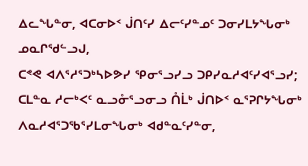ᐃᓚᖓᓐᓂ, ᐊᑕᓂᐅᑉ ᒎᑎᑦᓯ ᐃᓕᑦᓯᓐᓄᑦ ᑐᓂᓯᒪᔭᖓᓂᒃ ᓄᓇᒋᖁᓪᓗᒍ,
ᑕᕝᕙ ᐊᐱᕐᓱᕐᑐᒃᓴᐅᕗᓯ ᕿᓂᕐᓗᓯᓗ ᑐᑭᓯᓇᓱᐊᑦᓯᐊᕐᓗᓯ; ᑕᒪᓐᓇ ᓱᓕᒃᐸᑦ ᓇᓗᓁᕐᓗᓂᓗ ᑍᒫᒃ ᒎᑎᐅᑉ ᓇᕐᕈᒋᔭᖓᓂᒃ ᐱᓇᓱᐊᕐᑐᖃᕐᓯᒪᓂᖓᓂᒃ ᐊᑯᓐᓇᑦᓯᓐᓂ,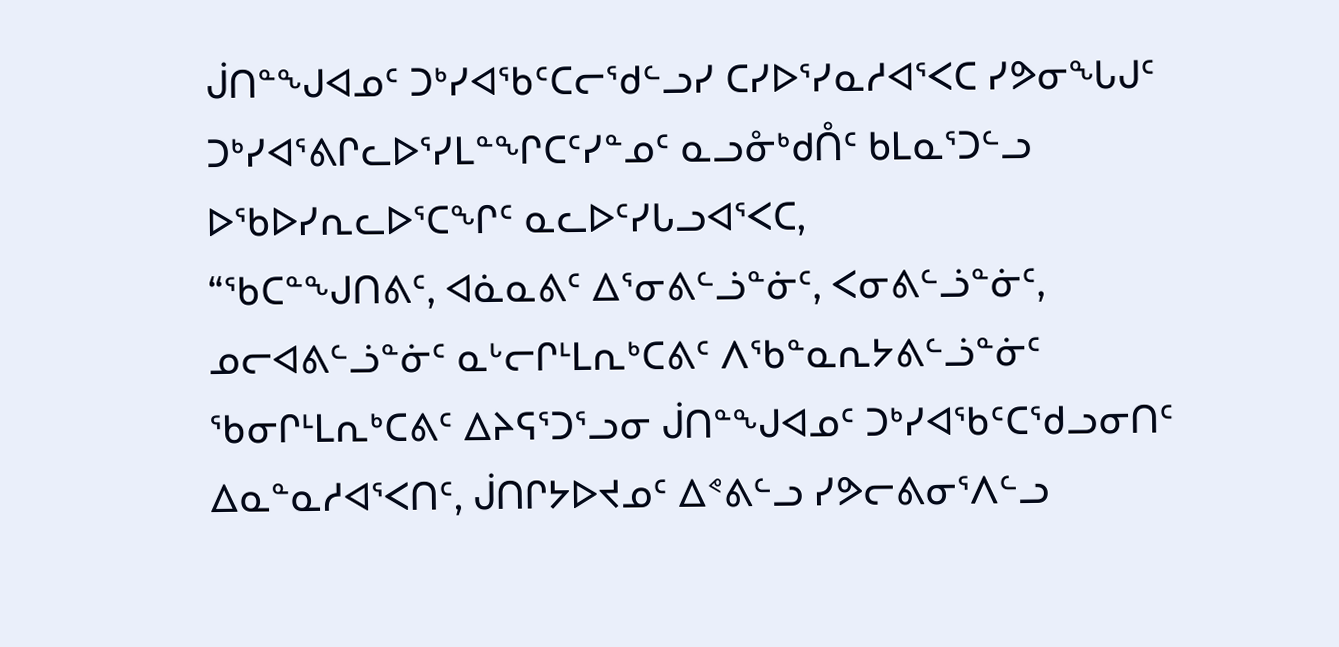ᒎᑎᓐᖑᐊᓄᑦ ᑐᒃᓯᐊᖃᑦᑕᓕᖁᓪᓗᓯ ᑕᓯᐅᕐᓯᓇᓱᐊᕐᐸᑕ ᓯᕗᓂᖓᒍᑦ ᑐᒃᓯᐊᕐᕕᒋᓚᐅᕐᓯᒪᓐᖏᑕᑦᓯᓐᓄᑦ ᓇᓗᓁᒃᑯᑍᑦ ᑲᒪᓇᕐᑐᓪᓗ ᐅᖃᐅᓯᕆᓚᐅᕐᑕᖏᑦ ᓇᓚᐅᑦᓯᒐᓗᐊᕐᐸᑕ,
“ᖃᑕᓐᖑᑎᕕᑦ, ᐊᓈᓇᕕᑦ ᐃᕐᓂᕕᓪᓘᓐᓃᑦ, ᐸᓂᕕᓪᓘᓐᓃᑦ, ᓄᓕᐊᕕᓪᓘᓐᓃᑦ ᓇᒡᓕᒋᒻᒪᕆᒃᑕᕕᑦ ᐱᖃᓐᓇᕆᔭᕕᓪᓘᓐᓃᑦ ᖃᓂᒋᒻᒪᕆᒃᑕᕕᑦ ᐃᔨᕋᕐᑐᕐᓗᓂ ᒎᑎᓐᖑᐊᓄᑦ ᑐᒃᓯᐊᖃᑦᑕᖁᓗᓂᑎᑦ ᐃᓇᓐᓇᓱᐊᕐᐸᑎᑦ, ᒎᑎᒋᔭᐅᔪᓄᑦ ᐃᕝᕕᓪᓗ ᓯᕗᓕᕕᓂᕐᐱᓪᓗ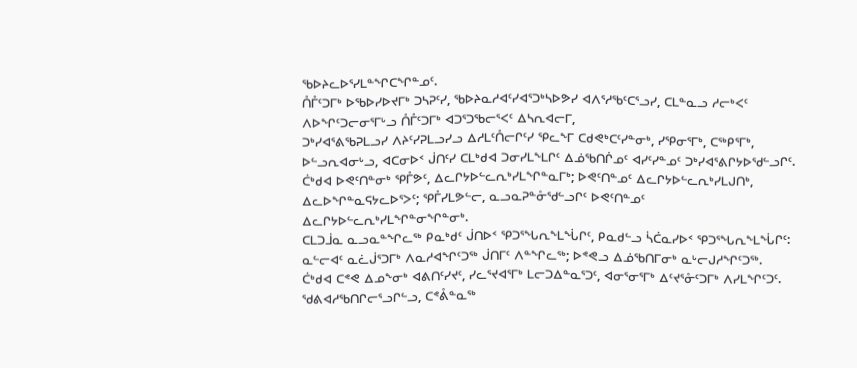ᖃᐅᔨᓚᐅᕐᓯᒪᓐᖏᑕᖏᓐᓄᑦ.
ᑍᒤᑦᑐᒥᒃ ᐅᖃᐅᓯᐅᔪᒥᒃ ᑐᓴᕈᑦᓯ, ᖃᐅᔨᓇᓱᐊᑦᓯᐊᕐᑐᒃᓴᐅᕗᓯ ᐊᐱᕐᓱᖃᑦᑕᕐᓗᓯ, ᑕᒪᓐᓇᓗ ᓱᓕᒃᐸᑦ ᐱᐅᖏᑦᑐᓕᓂᕐᒥᒡᓗ ᑍᒤᑦᑐᒥᒃ ᐊᑐᕐᑐᖃᓕᕐᐸᑦ ᐃᓴᕆᐊᓕᒥ,
ᑐᒃᓯᐊᕐᕕᖃᕈᒪᓗᓯ ᐱᔨᑦᓯᕈᒪᓗᓯᓗ ᐃᓱᒪᑦᑍᓕᒋᑦᓯ ᕿᓚᖕᒥ ᑕᑯᕙᒃᑕᑦᓯᓐᓂᒃ, ᓯᕿᓂᕐᒥᒃ, ᑕᖅᑭᕐᒥᒃ, ᐅᓪᓗᕆᐊᓂᒡᓗ, ᐊᑕᓂᐅᑉ ᒎᑎᑦᓯ ᑕᒪᒃᑯᐊ ᑐᓂᓯᒪᖕᒪᒋᑦ ᐃᓅᖃᑎᒌᓄᑦ ᐊᓯᑦᓯᓐᓄᑦ ᑐᒃᓯᐊᕐᕕᒋᔭᐅᖁᓪᓗᒋᑦ.
ᑖᒃᑯᐊ ᐅᕙᑦᑎᓐᓂᒃ ᕿᒤᕗᑦ, ᐃᓚᒋᔭᐅᓪᓚᕆᒃᓯᒪᖏᓐᓇᒥᒃ; ᐅᕙᑦᑎᓐᓄᑦ ᐃᓚᒋᔭᐅᓪᓚᕆᒃᓯᒪᒍᑎᒃ, ᐃᓚᐅᖏᓐᓇᕋᔭᓚᐅᕐᐳᑦ; ᕿᒤᓯᒪᕗᓪᓕ, ᓇᓗᓇᕈᓐᓁᖁᓪᓗᒋᑦ ᐅᕙᑦᑎᓐᓄᑦ ᐃᓚᒋᔭᐅᓪᓚᕆᒃᓯᒪᖏᓐᓂᖏᓐᓂᒃ.
ᑕᒪᑐᒨᓇ ᓇᓗᓇᓐᖏᓚᖅ ᑭᓇᒃᑯᑦ ᒎᑎᐅᑉ ᕿᑐᕐᖓᕆᖕᒪᖔᒋᑦ, ᑭᓇᑯᓪᓗ ᓵᑖᓇᓯᐅᑉ ᕿᑐᕐᖓᕆᖕᒪᖔᒋᑦ: ᓇᓪᓕᐊᑦ ᓇᓛᒎᕐᑐᒥᒃ ᐱᓇᓱᐊᖏᑦᑐᖅ ᒎᑎᒥᑦ ᐱᓐᖏᓚᖅ; ᐅᕝᕙᓗ ᐃᓅᖃᑎᒥᓂᒃ ᓇᒡᓕᒍᓱᖏᑦᑐᖅ.
ᑖᒃᑯᐊ ᑕᕝᕙ ᐃᓄᖕᓂᒃ ᐊᕕᑎᑦᓯᔪᑦ, ᓯᓚᕐᔪᐊᕐᒥᒃ ᒪᓕᑐᐃᓐᓇᕐᑐᑦ, ᐊᓂᕐᓂᕐᒥᒃ ᐃᑦᔪᕐᓁᑦᑐᒥᒃ ᐱᓯᒪᖏᑦᑐᑦ.
ᖁᕕᐊᓱᖃᑎᒋᓕᕐᓗᒋᓪᓗ, ᑕᕝᕔᓐᓇᖅ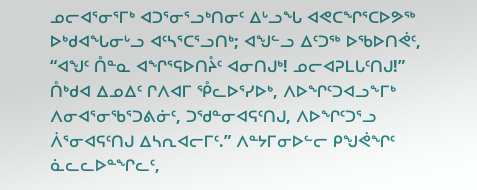ᓄᓕᐊᕐᓂᕐᒥᒃ ᐊᑐᕐᓂᕐᓗᒃᑎᓂᑦ ᐃᒡᓗᖓ ᐊᕙᑕᖏᕐᑕᐅᕗᖅ ᐅᒃᑯᐊᖓᓂᒡᓗ ᐊᑦᓴᕐᑕᕐᓗᑎᒃ; ᐊᖑᓪᓗ ᐃᑦᑐᖅ ᐅᖃᐅᑎᕚᑦ, “ᐊᖑᑦ ᑍᓐᓇ ᐊᖏᕐᕋᐅᑎᔧᑦ ᐊᓂᑎᒍᒃ! ᓄᓕᐊᕈᒪᒐᑦᑎᒍ!”
ᑍᒃᑯᐊ ᐃᓄᐃᑦ ᒋᐱᐊᒥ ᕾᓚᐅᕐᓯᐅᒃ, ᐱᐅᖏᑦᑐᐊᓗᖕᒥᒃ ᐱᓂᐊᕐᓂᖃᕐᑐᕕᓃᑦ, ᑐᖁᓐᓂᐊᕋᑦᑎᒍ, ᐱᐅᖏᑦᑐᕐᓗ ᐲᕐᓂᐊᕋᑦᑎᒍ ᐃᓴᕆᐊᓕᒥᑦ.” ᐱᓐᔭᒥᓂᐅᓪᓕ ᑭᖑᕚᖏᑦ ᓈᓚᓚᐅᓐᖏᓚᑦ,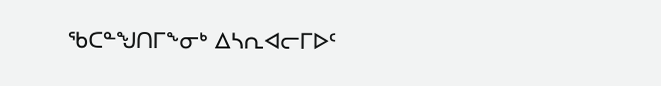ᖃᑕᓐᖑᑎᒥᖕᓂᒃ ᐃᓴᕆᐊᓕᒥᐅᑦ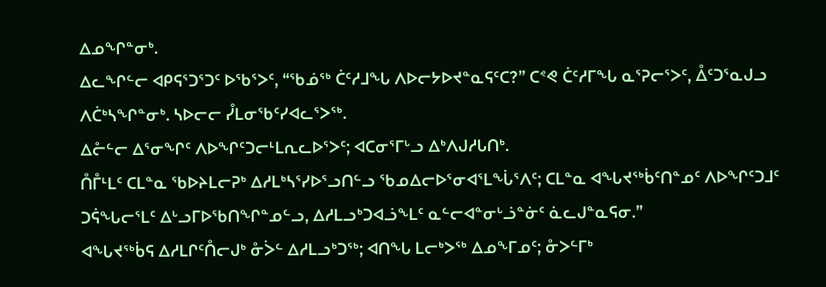ᐃᓄᖏᓐᓂᒃ.
ᐃᓚᖏᓪᓕ ᐊᑭᕋᕐᑐᕐᑐᑦ ᐅᖃᕐᐳᑦ, “ᖃᓅᖅ ᑖᑦᓱᒧᖓ ᐱᐅᓕᔭᐅᔪᓐᓇᕋᑦᑕ?” ᑕᕝᕙ ᑖᑦᓱᒥᖓ ᓇᕐᕈᓕᕐᐳᑦ, ᐂᑦᑐᕐᓇᒍᓗ ᐱᑖᒃᓴᖏᓐᓂᒃ. ᓴᐅᓕᓕ ᓮᒪᓂᖃᑦᓯᐊᓚᕐᐳᖅ.
ᐃᓔᓪᓕ ᐃᕐᓂᖏᑦ ᐱᐅᖏᑦᑐᓕᒻᒪᕆᓚᐅᕐᐳᑦ; ᐊᑕᓂᕐᒥᒡᓗ ᐃᒃᐱᒍᓱᒐᑎᒃ.
ᑍᒤᒻᒪᑦ ᑕᒪᓐᓇ ᖃᐅᔨᒪᓕᕈᒃ ᐃᓱᒪᒃᓴᕐᓯᐅᕐᓗᑎᓪᓗ ᖃᓄᐃᓕᐅᕐᓂᐊᕐᒪᖔᕐᐱᑦ; ᑕᒪᓐᓇ ᐊᖓᔪᖅᑳᑦᑎᓐᓄᑦ ᐱᐅᖏᑦᑐᒧᑦ ᑐᕌᖓᓕᕐᒪᑦ ᐃᒡᓗᒥᐅᖃᑎᖏᓐᓄᓪᓗ, ᐃᓱᒪᓗᒃᑐᐊᓘᖕᒪᑦ ᓇᓪᓕᐊᓐᓂᒡᓘᓐᓃᑦ ᓈᓚᒍᓐᓇᕋᓂ.”
ᐊᖓᔪᖅᑳᕋ ᐃᓱᒪᒋᑦᑍᓕᒍᒃ ᓁᐴᓪ ᐃᓱᒪᓗᒃᑐᖅ; ᐊᑎᖓ ᒪᓕᒃᐳᖅ ᐃᓄᖕᒥᓄᑦ; ᓁᐳᓪᒥᒃ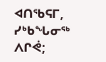ᐊᑎᖃᕋᒥ, ᓯᒃᑲᖓᓂᖅ ᐱᒋᕚ;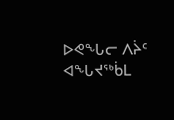ᐅᕙᖓᓕ ᐱᔩᑦ ᐊᖓᔪᖅᑳᒪ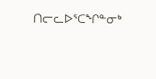ᑎᓕᓚᐅᕐᑕᖏᓐᓂᒃ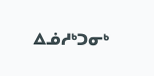ᐃᓅᓱᒃᑐᓂᒃ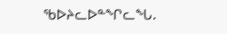ᖃᐅᔨᓚᐅᓐᖏᓚᖓ.